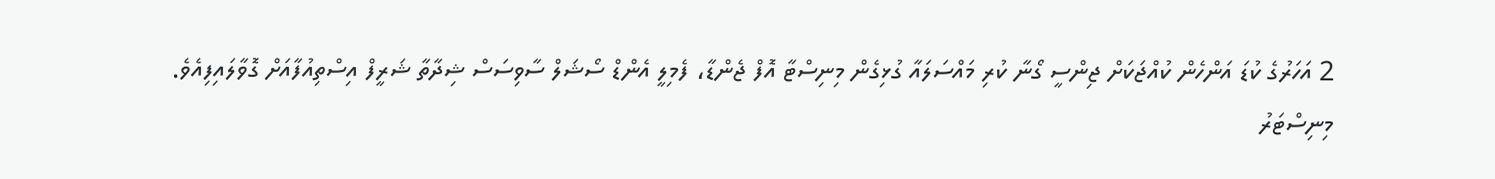2 އަހަރުގެ ކުޑަ އަންހެން ކުއްޖަކަށް ޖިންސީ ގޯނާ ކުރި މައްސަލައާ ގުޅިގެން މިނިސްޓާ އޮފް ޖެންޑާ، ފެމިލީ އެންޑް ސޯޝަލް ސާވިސަސް ޝިދާތާ ޝަރީފް އިސްތިއުފާއަށް ގޮވާލައިފިއެވެ.
މިނިސްޓަރު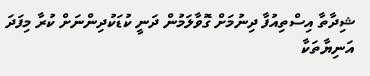ޝިދާތާ އިސްތިއުފާ ދިނުމަށް ގޮވާލަމުން ދަނީ ކުޑަކުދިންނަށް ކުރާ މިފަދަ އަނިޔާތަކާ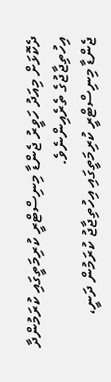ދެކޮޅަށް މިއަދު ހަވީރު ޖެންޑާ މިނިސްޓްރީ ކުރިމަތީގައި ކުރަމުންދާ އިހުތިޖާޖުގެ ތެރެއިންނެވެ.
ޖެންޑާ މިނިސްޓްރީ ކުރިމަތީގައި އިހުތިޖާޖު ކުރަމުން ދަނީ،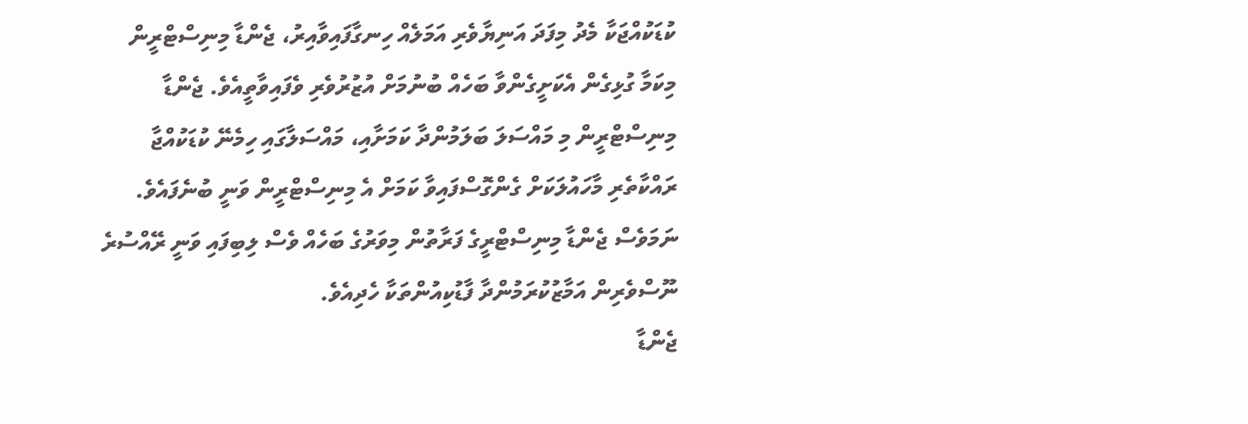ކުޑަކުއްޖަކާ މެދު މިފަދަ އަނިޔާވެރި އަމަލެއް ހިނގާފައިވާއިރު، ޖެންޑާ މިނިސްޓްރީން މިކަމާ ގުޅިގެން އެކަށީގެންވާ ބަހެއް ބުނުމަށް އުޒުރުވެރި ވެފައިވާތީއެވެ. ޖެންޑާ މިނިސްޓްރީން މި މައްސަލަ ބަލަމުންދާ ކަމަށާއި، މައްސަލާގައި ހިމެނޭ ކުޑަކުއްޖާ ރައްކާތެރި މާހައުލަކަށް ގެންގޮސްފައިވާ ކަމަށް އެ މިނިސްޓްރީން ވަނީ ބުނެފައެވެ. ނަމަވެސް ޖެންޑާ މިނިސްޓްރީގެ ފަރާތުން މިވަރުގެ ބަހެއް ވެސް ލިބިފައި ވަނީ ރޭއްސުރެ ނޫސްވެރިން އަމާޒުކުރަމުންދާ ފާޑުކިއުންތަކާ ހެދިއެވެ.
ޖެންޑާ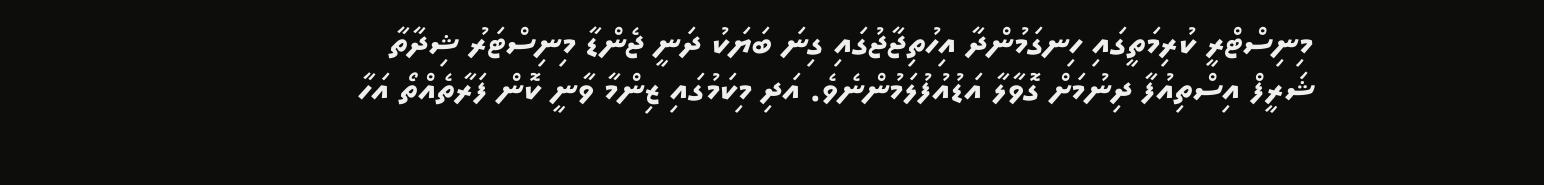މިނިސްޓްރީ ކުރިމަތީގައި ހިނގަމުންދާ އިހުތިޖާޖުގައި ގިނަ ބަޔަކު ދަނީ ޖެންޑާ މިނިސްޓަރު ޝިދާތާ ޝަރީފް އިސްތިއުފާ ދިނުމަށް ގޮވާލާ އަޑުއުފުލަމުންނެވެ. އަދި މިކަމުގައި ޒިންމާ ވާނީ ކޮން ފަރާތެއްތޯ އަހާ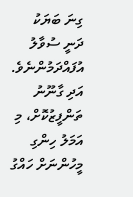ގިނަ ބަޔަކު ދަނީ ސުވާލު އުފައްދަމުންނެވެ. އަދި ގާނޫނު ތަންފީޒުކޮށް، މި އަމަލު ހިންގި މީހުންނަށް ހައްގު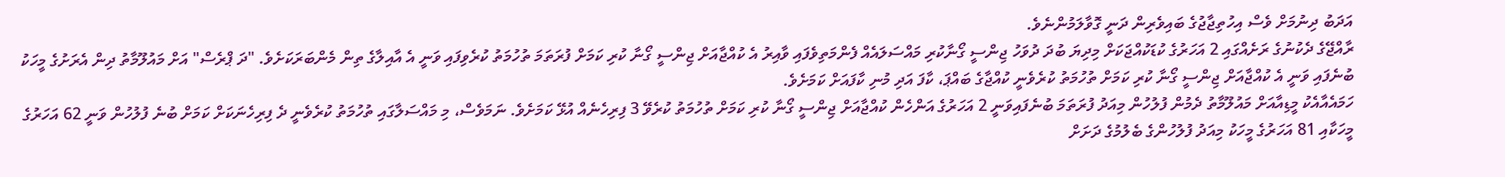އަދަބު ދިނުމަށް ވެސް އިހުތިޖާޖުގެ ބައިވެރިން ދަނީ ގޮވާލަމުންނެވެ.
ރާއްޖޭގެ ދެކުނުގެ ރަށެއްގައި 2 އަހަރުގެ ކުޑަކުއްޖަކަށް މިދިޔަ ބުދަ ދުވަހު ޖިންސީ ގޯނާކުރި މައްސަލައެއް ފެންމަތިވެފައި ވާއިރު އެ ކުއްޖާއަށް ޖިންސީ ގޯނާ ކުރި ކަމަށް ފުރަތަމަ ތުހުމަތު ކުރެވިފައި ވަނީ އެ އާއިލާގެ ތިން މެންބަރަކަށެވެ. "ދަ ޕްރެސް" އަށް މައުލޫމާތު ދިން އެރަށުގެ މީހަކު ބުނެފައި ވަނީ އެ ކުއްޖާއަށް ޖިންސީ ގޯނާ ކުރި ކަމަށް ތުހުމަތު ކުރެވެނީ ކުއްޖާގެ ބައްޕަ، ކާފަ އަދި މުނި ކާފައަށް ކަމަށެވެ.
ހަމައެއާއެކު މީޑިއާއަށް މައުލޫމާތު ދެމުން ފުލުހުން މިއަދު ފުރަތަމަ ބުނެފައިވަނީ 2 އަހަރުގެ އަންހެން ކުއްޖާއަށް ޖިންސީ ގޯނާ ކުރި ކަމަށް ތުހުމަތު ކުރެވޭ 3 ފިރިހެނެއް އުޅޭ ކަމަށެވެ. ނަމަވެސް، މި މައްސަލާގައި ތުހުމަތު ކުރެވެނީ ދެ ފިރިހެނަކަށް ކަމަށް ބުނެ ފުލުހުން ވަނީ 62 އަހަރުގެ މީހަކާއި 81 އަހަރުގެ މީހަކު މިއަދު ފުލުހުންގެ ބެލުމުގެ ދަށަށް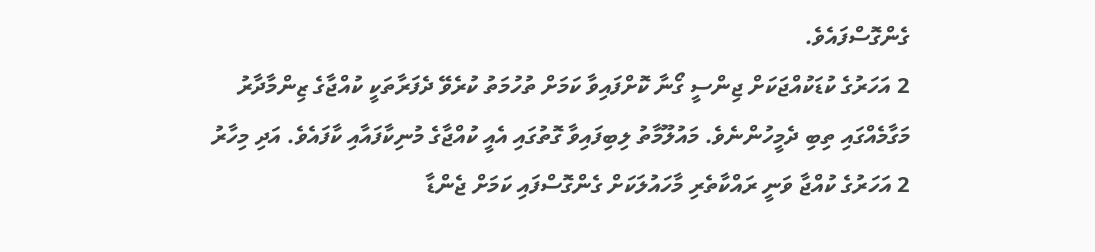ގެންގޮސްފައެވެ.
2 އަހަރުގެ ކުޑަކުއްޖަކަށް ޖިންސީ ގޯނާ ކޮށްފައިވާ ކަމަށް ތުހުމަތު ކުރެވޭ ދެފަރާތަކީ ކުއްޖާގެ ޒިންމާދާރު މަގާމެއްގައި ތިބި ދެމީހުންނެވެ. މައުލޫމާތު ލިބިފައިވާ ގޮތުގައި އެއީ ކުއްޖާގެ މުނިކާފައާއި ކާފައެވެ. އަދި މިހާރު 2 އަހަރުގެ ކުއްޖާ ވަނީ ރައްކާތެރި މާހައުލަކަށް ގެންގޮސްފައި ކަމަށް ޖެންޑާ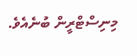މިނިސްޓްރީން ބުނެއެވެ.